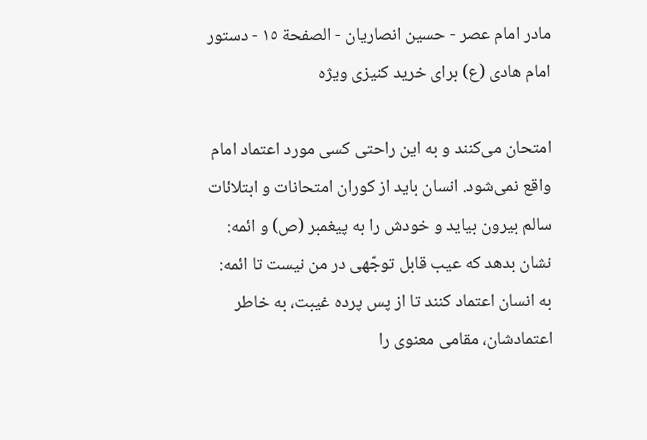مادر امام عصر - حسین انصاریان - الصفحة ١٥ - دستور امام هادى (ع) براى خريد كنيزى ويژه

امتحان مى‌كنند و به اين راحتى كسى مورد اعتماد امام واقع نمى‌شود. انسان بايد از كوران امتحانات و ابتلائات سالم بيرون بيايد و خودش را به پيغمبر (ص) و ائمه: نشان بدهد كه عيب قابل توجّهى در من نيست تا ائمه: به انسان اعتماد كنند تا از پس پرده غيبت، به خاطر اعتمادشان، مقامى معنوى را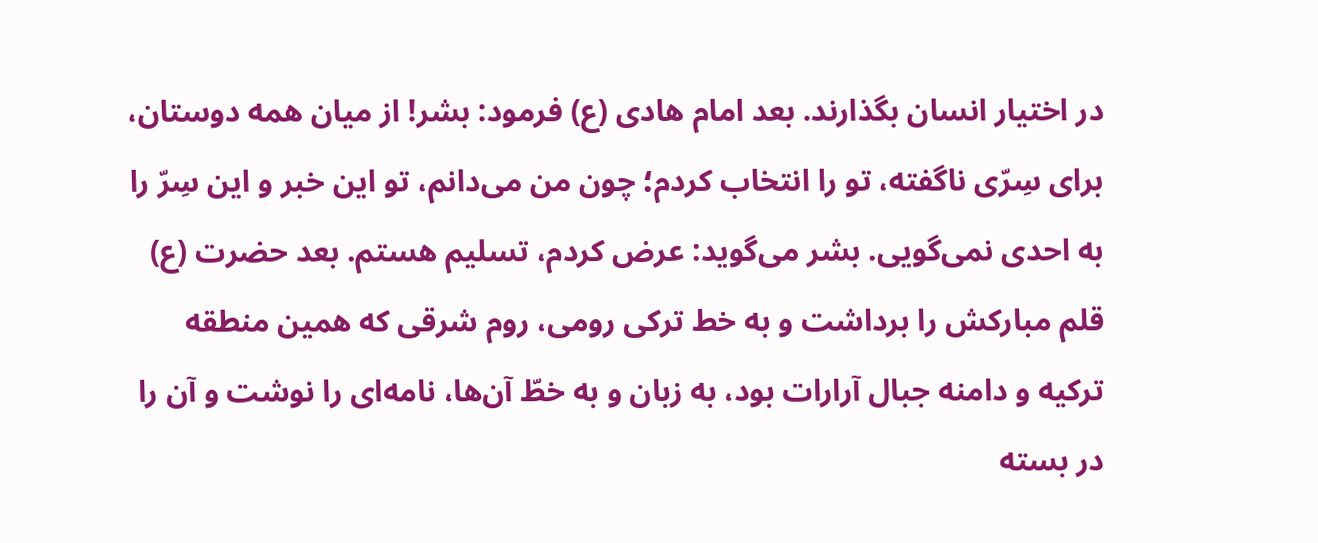در اختيار انسان بگذارند. بعد امام هادى (ع) فرمود: بشر! از ميان همه دوستان، براى سِرّى ناگفته، تو را انتخاب كردم؛ چون من مى‌دانم، تو اين خبر و اين سِرّ را به احدى نمى‌گويى. بشر مى‌گويد: عرض كردم، تسليم هستم. بعد حضرت (ع) قلم مباركش را برداشت و به خط تركى رومى، روم شرقى كه همين منطقه تركيه و دامنه جبال آرارات بود، به زبان و به خطّ آن‌ها، نامه‌اى را نوشت و آن را در بسته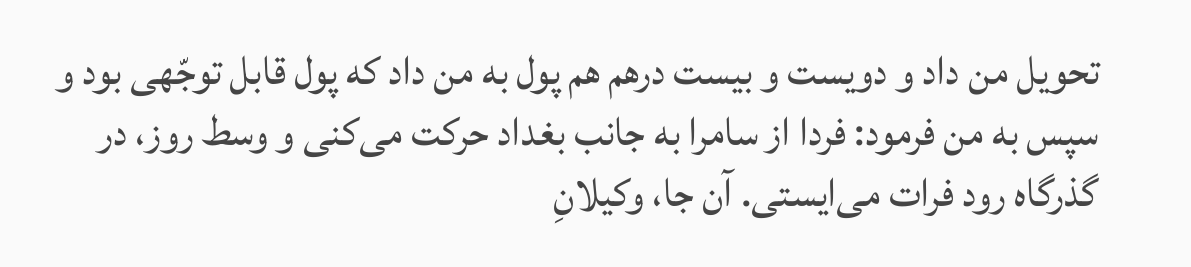تحويل من داد و دويست و بيست درهم هم پول به من داد كه پول قابل توجّهى بود و سپس به من فرمود: فردا از سامرا به جانب بغداد حركت مى‌كنى و وسط روز، در گذرگاه رود فرات مى‌ايستى. آن جا، وكيلانِ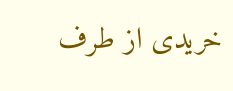خريدى از طرف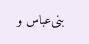بنى‌عباس و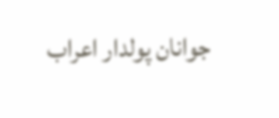جوانان پولدار اعراب‌